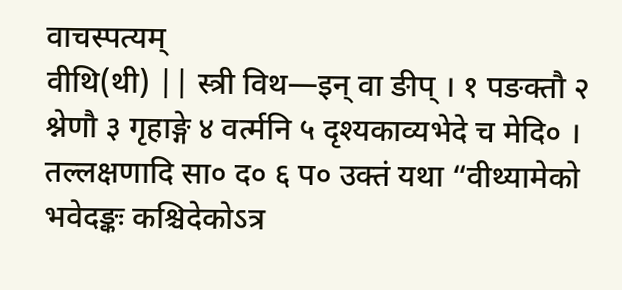वाचस्पत्यम्
वीथि(थी) || स्त्री विथ—इन् वा ङीप् । १ पङक्तौ २ श्नेणौ ३ गृहाङ्गे ४ वर्त्मनि ५ दृश्यकाव्यभेदे च मेदि० । तल्लक्षणादि सा० द० ६ प० उक्तं यथा “वीथ्यामेको भवेदङ्कः कश्चिदेकोऽत्र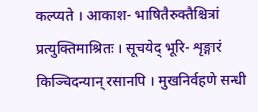कल्प्यते । आकाश- भाषितैरुक्तैश्चित्रां प्रत्युक्तिमाश्रितः । सूचयेद् भूरि- शृङ्गारं किञ्चिदन्यान् रसानपि । मुखनिर्वहणे सन्धी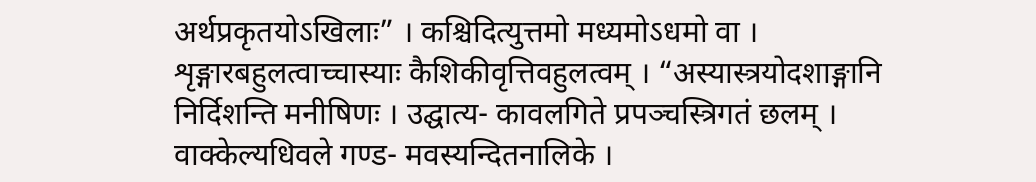अर्थप्रकृतयोऽखिलाः” । कश्चिदित्युत्तमो मध्यमोऽधमो वा । शृङ्गारबहुलत्वाच्चास्याः कैशिकीवृत्तिवहुलत्वम् । “अस्यास्त्रयोदशाङ्गानि निर्दिशन्ति मनीषिणः । उद्घात्य- कावलगिते प्रपञ्चस्त्रिगतं छलम् । वाक्केल्यधिवले गण्ड- मवस्यन्दितनालिके ।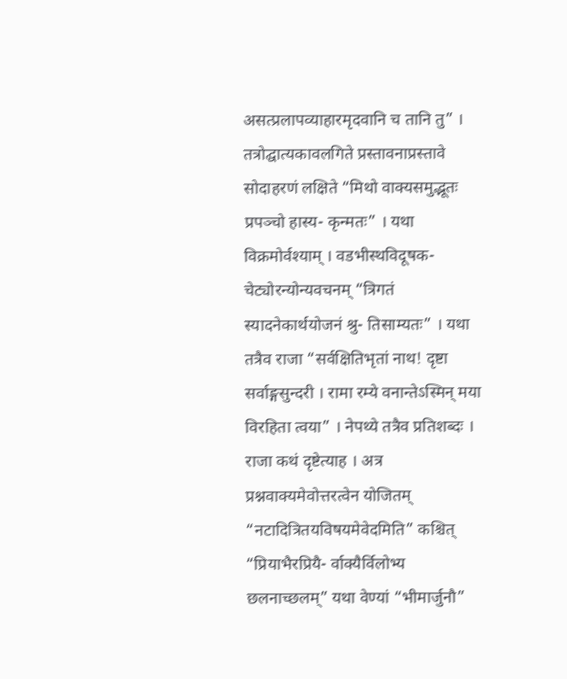असत्प्रलापव्याहारमृदवानि च तानि तु” । तत्रोद्घात्यकावलगिते प्रस्तावनाप्रस्तावे सोदाहरणं लक्षिते “मिथो वाक्यसमुद्भूतः प्रपञ्चो हास्य- कृन्मतः” । यथा विक्रमोर्वश्याम् । वडभीस्थविदूषक- चेट्योरन्योन्यवचनम् “त्रिगतं स्यादनेकार्थयोजनं श्रु- तिसाम्यतः” । यथा तत्रैव राजा “सर्वक्षितिभृतां नाथ! दृष्टा सर्वाङ्गसुन्दरी । रामा रम्ये वनान्तेऽस्मिन् मया विरहिता त्वया” । नेपथ्ये तत्रैव प्रतिशब्दः । राजा कथं दृष्टेत्याह । अत्र प्रश्नवाक्यमेवोत्तरत्वेन योजितम् “नटादित्रितयविषयमेवेदमिति” कश्चित् “प्रियाभैरप्रियै- र्वाक्यैर्विलोभ्य छलनाच्छलम्” यथा वेण्यां “भीमार्जुनौ”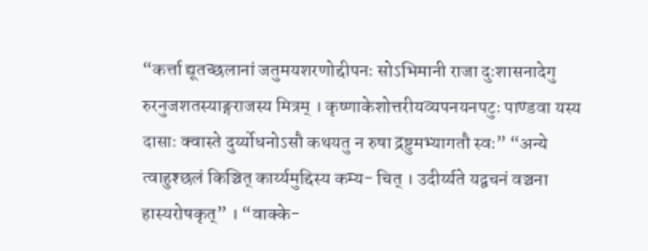“कर्त्ता द्यूतच्छलानां जतुमयशरणोद्दीपनः सोऽभिमानी राजा दुःशासनादेगु रुरनुजशतस्याङ्गराजस्य मित्रम् । कृष्णाकेशोत्तरीयव्यपनयनपटुः पाण्डवा यस्य दासाः क्वास्ते दुर्य्योधनोऽसौ कथयतु न रुषा द्रष्टुमभ्यागतौ स्वः” “अन्ये त्वाहुश्छलं किञ्चित् कार्य्यमुद्दिस्य कम्य- चित् । उदीर्य्यते यद्वचनं वञ्चना हास्यरोषकृत्” । “वाक्के-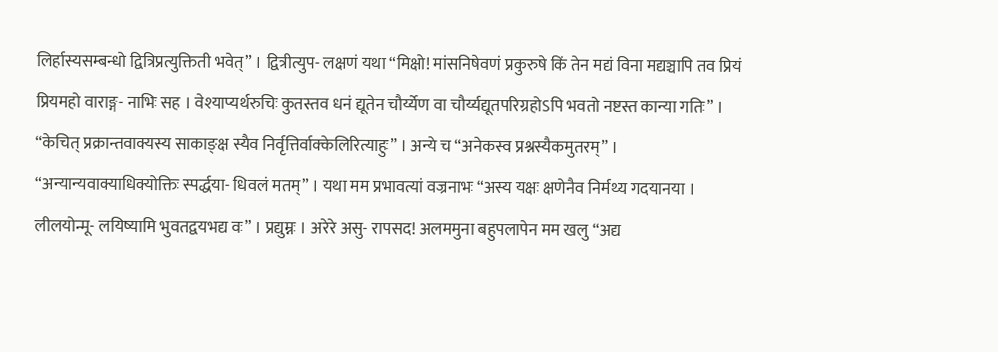लिर्हास्यसम्बन्धो द्वित्रिप्रत्युक्तिती भवेत्” । द्वित्रीत्युप- लक्षणं यथा “मिक्षो! मांसनिषेवणं प्रकुरुषे किं तेन मद्यं विना मद्यञ्चापि तव प्रियं प्रियमहो वाराङ्ग- नाभिः सह । वेश्याप्यर्थरुचिः कुतस्तव धनं द्यूतेन चौर्य्येण वा चौर्य्यद्यूतपरिग्रहोऽपि भवतो नष्टस्त कान्या गतिः” । “केचित् प्रक्रान्तवाक्यस्य साकाङ्क्ष स्यैव निर्वृत्तिर्वाक्केलिरित्याहुः” । अन्ये च “अनेकस्व प्रश्नस्यैकमुतरम्” । “अन्यान्यवाक्याधिक्योक्तिः स्पर्द्धया- धिवलं मतम्” । यथा मम प्रभावत्यां वज्रनाभः “अस्य यक्षः क्षणेनैव निर्मथ्य गदयानया । लीलयोन्मू- लयिष्यामि भुवतद्वयभद्य वः” । प्रद्युम्नः । अरेरे असु- रापसद! अलममुना बहुपलापेन मम खलु “अद्य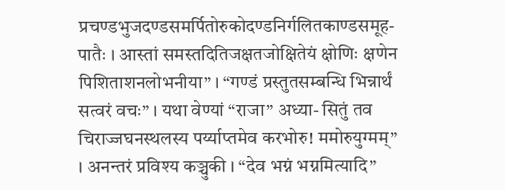प्रचण्डभुजदण्डसमर्पितोरुकोदण्डनिर्गलितकाण्डसमूह- पातैः । आस्तां समस्तदितिजक्षतजोक्षितेयं क्षोणिः क्षणेन पिशिताशनलोभनीया” । “गण्डं प्रस्तुतसम्बन्धि भिन्नार्थं सत्वरं वचः” । यथा वेण्यां “राजा” अध्या- सितुं तव चिराज्जघनस्थलस्य पर्य्याप्तमेव करभोरु! ममोरुयुग्मम्” । अनन्तरं प्रविश्य कञ्चुकी । “देव भग्नं भग्नमित्यादि”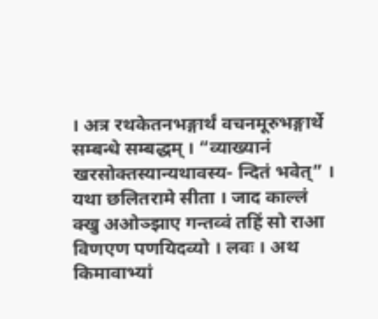। अत्र रथकेतनभङ्गार्थं वचनमूरुभङ्गार्थे सम्बन्धे सम्बद्धम् । “व्याख्यानं खरसोक्तस्यान्यथावस्य- न्दितं भवेत्” । यथा छलितरामे सीता । जाद काल्लं क्खु अओञ्झाए गन्तव्वं तहिं सो राआ विणएण पणयिदव्यो । लवः । अथ किमावाभ्यां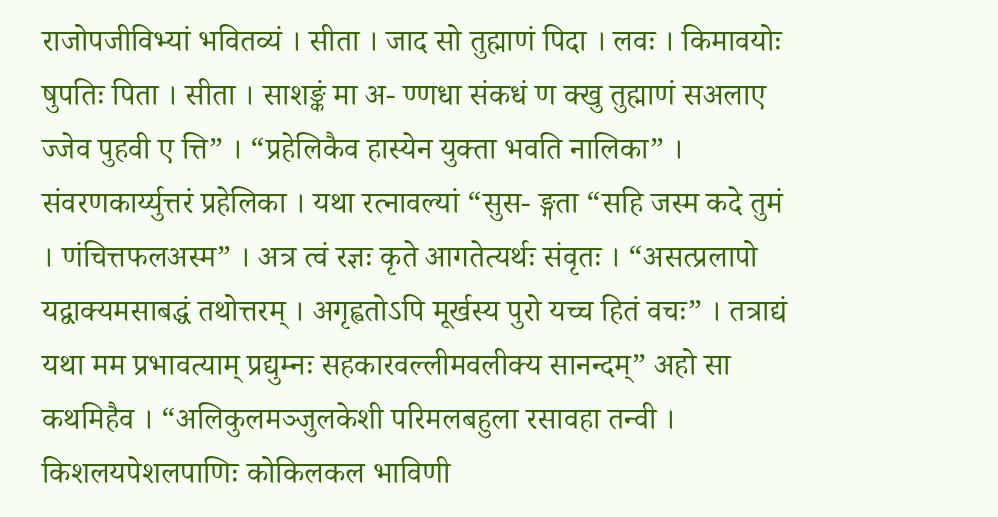राजोपजीविभ्यां भवितव्यं । सीता । जाद सो तुह्माणं पिदा । लवः । किमावयोः षुपतिः पिता । सीता । साशङ्कं मा अ- ण्णधा संकधं ण क्खु तुह्माणं सअलाए ज्जेव पुहवी ए त्ति” । “प्रहेलिकैव हास्येन युक्ता भवति नालिका” । संवरणकार्य्युत्तरं प्रहेलिका । यथा रत्नावल्यां “सुस- ङ्गता “सहि जस्म कदे तुमं । णंचित्तफलअस्म” । अत्र त्वं रज्ञः कृते आगतेत्यर्थः संवृतः । “असत्प्रलापो यद्वाक्यमसाबद्धं तथोत्तरम् । अगृह्वतोऽपि मूर्खस्य पुरो यच्च हितं वचः” । तत्राद्यं यथा मम प्रभावत्याम् प्रद्युम्नः सहकारवल्लीमवलीक्य सानन्दम्” अहो सा कथमिहैव । “अलिकुलमञ्जुलकेशी परिमलबहुला रसावहा तन्वी । किशलयपेशलपाणिः कोकिलकल भाविणी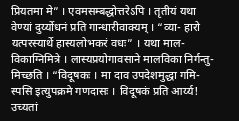प्रियतमा मे” । एवमसम्बद्धोत्तरेऽपि । तृतीयं यथा वेण्यां दुर्य्योधनं प्रति गान्धारीवाक्यम् । “व्या- हारो यत्परस्यार्थे हास्यलोभकरं वधः” । यथा माल- विकाग्निमित्रे । लास्यप्रयोगावसाने मालविका निर्गन्तु- मिच्छति । “विदूषकः । मा दाव उपदेशमुद्धा गमि- स्पसि इत्युपक्रमे गणदासः । विदूषकं प्रति आर्य्य! उच्यतां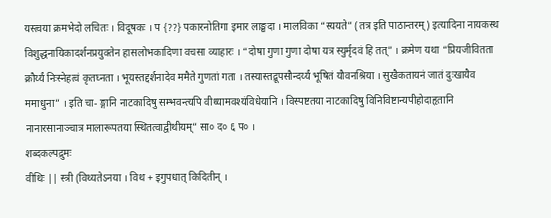यस्त्वया क्रमभेदो लचितः । विदूषकः । प {??} पकारनोतिगा इमार लाङ्घदा । मालविका “स्ययते” (तत्र इति पाठान्तरम्) इत्यादिना नायकस्थ विशुद्धनायिकादर्शनप्रयुक्तेन हासलोभकादिणा वचसा व्याहारः । “दोषा गुणा गुणा दोषा यत्र स्युर्मृदवं हि तत्” । क्रमेण यथा “प्रियजीवितता क्रौर्य्यं निःस्नेहत्वं कृतघ्नता । भूयस्तद्दर्शनादेव ममैते गुणतां गता । तस्यास्तद्रूपसौन्दर्य्यं भूषितं यौवनश्रिया । सुखैकतायनं जातं दुःखायैव ममाधुना” । इति चा- ङ्गानि नाटकादिषु सम्भवन्त्यपि वीथ्यामवश्यंविधेयानि । विस्पष्टतया नाटकादिषु विनिविष्टान्यपीहोदाहृतानि नानारसानाञ्चात्र मालारूपतया स्थितत्वाद्वीथीयम्” सा० द० ६ प० ।
शब्दकल्पद्रुमः
वीथिः || स्त्री (विथ्यतेऽनया । विथ + इगुपधात् किदितीन् ।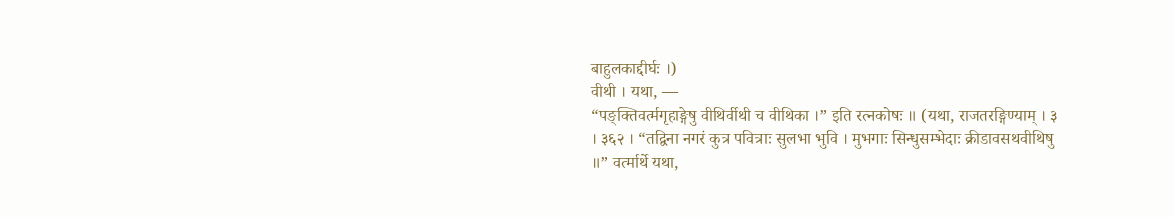बाहुलकाद्दीर्घः ।)
वीथी । यथा, —
“पङ्क्तिवर्त्मगृहाङ्गेषु वीथिर्वीथी च वीथिका ।” इति रत्नकोषः ॥ (यथा, राजतरङ्गिण्याम् । ३ । ३६२ । “तद्विना नगरं कुत्र पवित्राः सुलभा भुवि । मुभगाः सिन्धुसम्भेदाः क्रीडावसथवीथिषु ॥” वर्त्मार्थे यथा,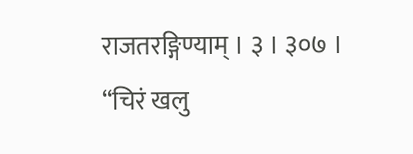राजतरङ्गिण्याम् । ३ । ३०७ । “चिरं खलु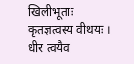खिलीभूताः कृतज्ञत्वस्य वीथयः । धीर त्वयैव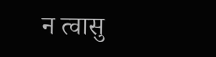न त्वासु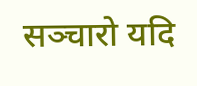सञ्चारो यदि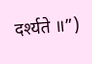दर्श्यते ॥”)